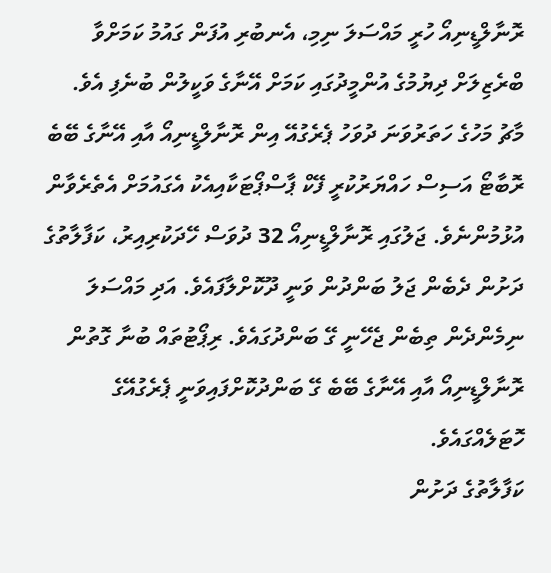ރޮނާލްޑީނިއޯ ހުރީ މައްސަލަ ނިމި، އެނބުރި އުފަން ގައުމު ކަމަށްވާ ބްރެޒިލަށް ދިޔުމުގެ އުންމީދުގައި ކަމަށް އޭނާގެ ވަކީލުން ބުނެފި އެވެ.
މާޗު މަހުގެ ހަތަރުވަނަ ދުވަހު ޕެރެގުއޭ އިން ރޮނާލްޑީނިއޯ އާއި އޭނާގެ ބޭބެ ރޮބާޓޯ އަސިސް ހައްޔަރުކުރީ ފޭކް ޕާސްޕޯޓަކާއިއެކު އެގައުމަށް އެތެރެވާން އުޅުމުންނެވެ. ޖަލުގައި ރޮނާލްޑީނިއޯ 32 ދުވަސް ހޭދަކުރިއިރު، ކަފާލާތުގެ ދަށުން ދެބެން ޖަލު ބަންދުން ވަނީ ދޫކޮށްލާފައެވެ. އަދި މައްސަލަ ނިމެންދެން ތިބެން ޖެހޭނީ ގޭ ބަންދުގައެވެ. ރިޕޯޓުތައް ބުނާ ގޮތުން ރޮނާލްޑީނިއޯ އާއި އޭނާގެ ބޭބެ ގޭ ބަންދުކޮށްފައިވަނީ ޕެރެގުއޭގެ ހޮޓަލެއްގައެވެ.
ކަފާލާތުގެ ދަށުން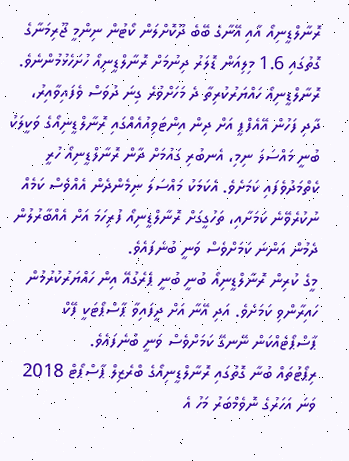ރޮނާލްޑީނިއޯ އާއި އޭނާގެ ބޭބެ ދޫކޮށްލަން ކޯޓުން ނިންމީ ޖޫރިމަނާގެ ގޮތުގައި 1.6 މިލިއަން ޑޮލަރު ދިނުމަށް ރޮނާލްޑީނިއޯ ހުށަހެޅުމުންނެވެ.
ރޮނާލްޑީނިއޯ ހައްޔަރުކުރިތާ ދެ މަހަށްވުރެ ގިނަ ދުވަސް ވެފައިވާއިރު، ދާދި ފަހުން އޭއެފްޕީ އަށް ދިން އިންޓަވިއުއެއްގައި ރޮނާލްޑީނިއޯގެ ވަކީލަކު ބުނީ މައްސަލަ ނިމި، އެނބުރި ގައުމަށް ދާން ރޮނާލްޑީނިއޯ ހުރީ ކެތްމަދުވެފައި ކަމަށެވެ. އެކަމަކު މައްސަލަ ނިމެންދެން އެއްވެސް ކަމެއް ނުކުރެވޭނެ ކަމަށާއި، ތަހުގީގަށް ރޮނާލްޑީނިއޯ ފުރިހަމަ އަށް އެއްބާރުލުން ދެމުން އަންނަ ކަމަށްވެސް ވަނީ ބުނެފައެވެ.
މީގެ ކުރިން ރޮނާލްޑީނިއޯ ބުނީ ބުނީ ޕެރެގުއޭ އިން ހައްޔަރުކުރުމުން ހައިރާންވި ކަމަށެވެ. އަދި އޭނާ އަށް ދީފައިވާ ޕާސްޕޯޓަކީ ފޭކް ޕާސްޕޯޓެއްކަން ނޭނގޭ ކަމަށްވެސް ވަނީ ބުނެފައެވެ.
ރިޕޯޓުތައް ބުނާ ގޮތުގައި ރޮނާލްޑީނިއޯގެ ބްރެޒިލް ޕާސްޕޯޓް 2018 ވަނަ އަހަރުގެ ނޮވެމްބަރު މަހު އެ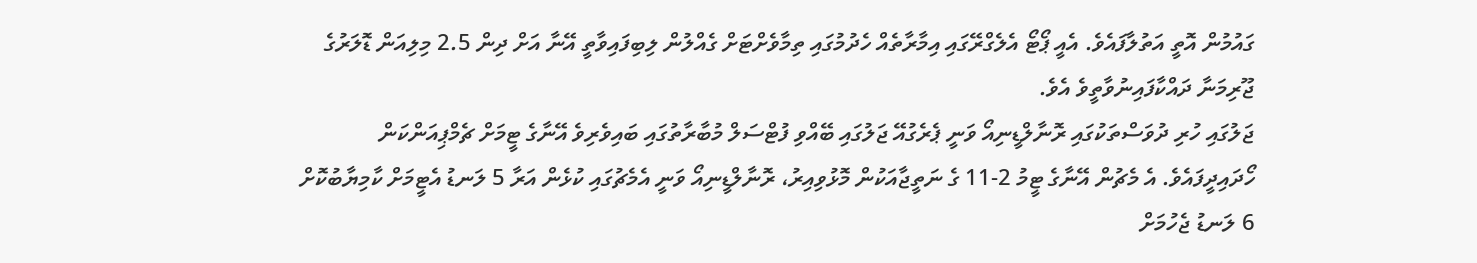ގައުމުން އޮތީ އަތުލާފައެވެ. އެއީ ޕޯޓޯ އެލެގްރޭގައި އިމާރާތެއް ހެދުމުގައި ތިމާވެށްޓަށް ގެއްލުން ލިބިފައިވާތީ އޭނާ އަށް ދިން 2.5 މިލިއަން ޑޮލަރުގެ ޖޫރިމަނާ ދައްކާފައިނުވާތީވެ އެވެ.
ޖަލުގައި ހުރި ދުވަސްތަކުގައި ރޮނާލްޑީނިއޯ ވަނީ ޕެރެގުއޭ ޖަލުގައި ބޭއްވި ފުޓްސަލް މުބާރާތުގައި ބައިވެރިވެ އޭނާގެ ޓީމަށް ޗެމްޕިއަންކަން ހޯދައިދީފައެވެ. އެ މެޗުން އޭނާގެ ޓީމު 2-11 ގެ ނަތީޖާއަކުން މޮޅުވިއިރު، ރޮނާލްޑީނިއޯ ވަނީ އެމެޗުގައި ކުޅެން އަރާ 5 ލަނޑު އެޓީމަށް ކާމިޔާބުކޮށް 6 ލަނޑު ޖެހުމަށް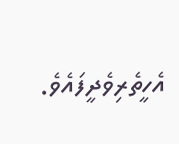އެހީތެރިވެދީފައެވެ.